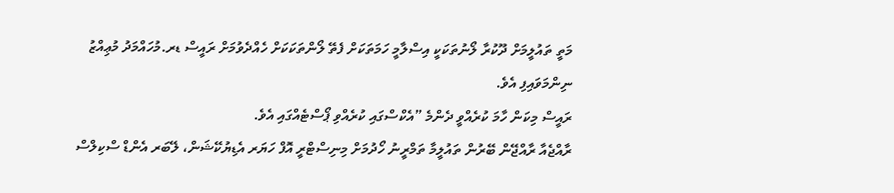މަތީ ތައުލީމަށް ދޫކުރާ ލޯނުތަކަކީ އިސްލާމީ ހަމަތަކަށް ފެތޭ ލޯންތަކަކަށް ހެއްދެވުމަށް ރައީސް ޑރ.މުހައްމަދު މުޢިއްޒު ނިންމަވައިފި އެވެ.
ރައީސް މިކަން ހާމަ ކުރެއްވީ ދެންމެ ”އެކްސްގައި ކުރެއްވި ޕޯސްޓެއްގައި އެވެ.
ރާއްޖެއާ ރާއްޖޭން ބޭރުން ތައުލީމާ ތަމްރީނު ހޯދުމަށް މިނިސްޓްރީ އޮފް ހަޔަރ އެޑިޔުކޭޝަން، ލޭބަރ އެންޑް ސްކިލްސް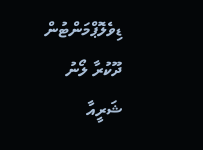ޑިވެލޮޕްމަންޓުން ދޫކުރާ ލޯނު ޝަރީއާ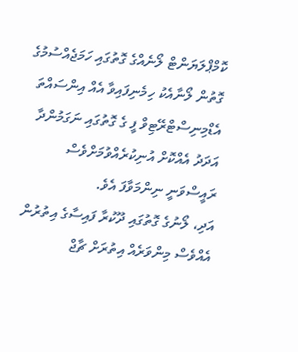ކޮމްޕްލަޔަންޓް ލޯނެއްގެ ގޮތުގައި ހަމަޖެއްސުމުގެ ގޮތުން ލޯނާއެކު ހިމެނިފައިވާ އެއް އިންސައްތަ އެޑްމިނިސްޓްރޭޓިވް ފީ ގެ ގޮތުގައި ނަގަމުންދާ އަދަދު އެއްކޮށް އުނިކުރެއްވުމަށްވެސް ރައީސްވަނީ ނިންމަވާފަ އެވެ.
އަދި، ލޯނުގެ ގޮތުގައި ދޫކުރާ ފައިސާގެ އިތުރުން އެއްވެސް މިންވަރެއް އިތުރަށް ޗާޖް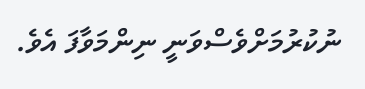ނުކުރުމަށްވެސްވަނީ ނިންމަވާފަ އެވެ.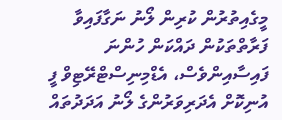މީގެއިތުރުން ކުރިން ލޯނު ނަގާފައިވާ ފަރާތްތަކުން ދައްކަން ހުންނަ ފައިސާއިންވެސް، އެޑްމިނިސްޓްރޭޓިވް ފީ އުނިކޮށް އެދަރިވަރުންގެ ލޯނު އަދަދުތައް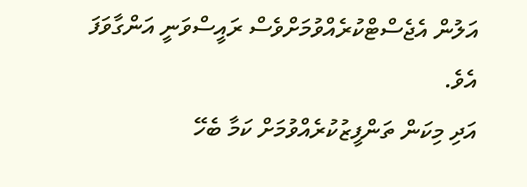އަލުން އެޖެސްޓްކުރެއްވުމަށްވެސް ރައީސްވަނީ އަންގާވަފަ އެވެ.
އަދި މިކަން ތަންފީޒުކުރެއްވުމަށް ކަމާ ބެހޭ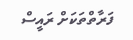ފަރާތްތަކަށް ރައީސް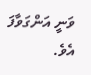ވަނީ އަންގަވާފަ އެވެ.